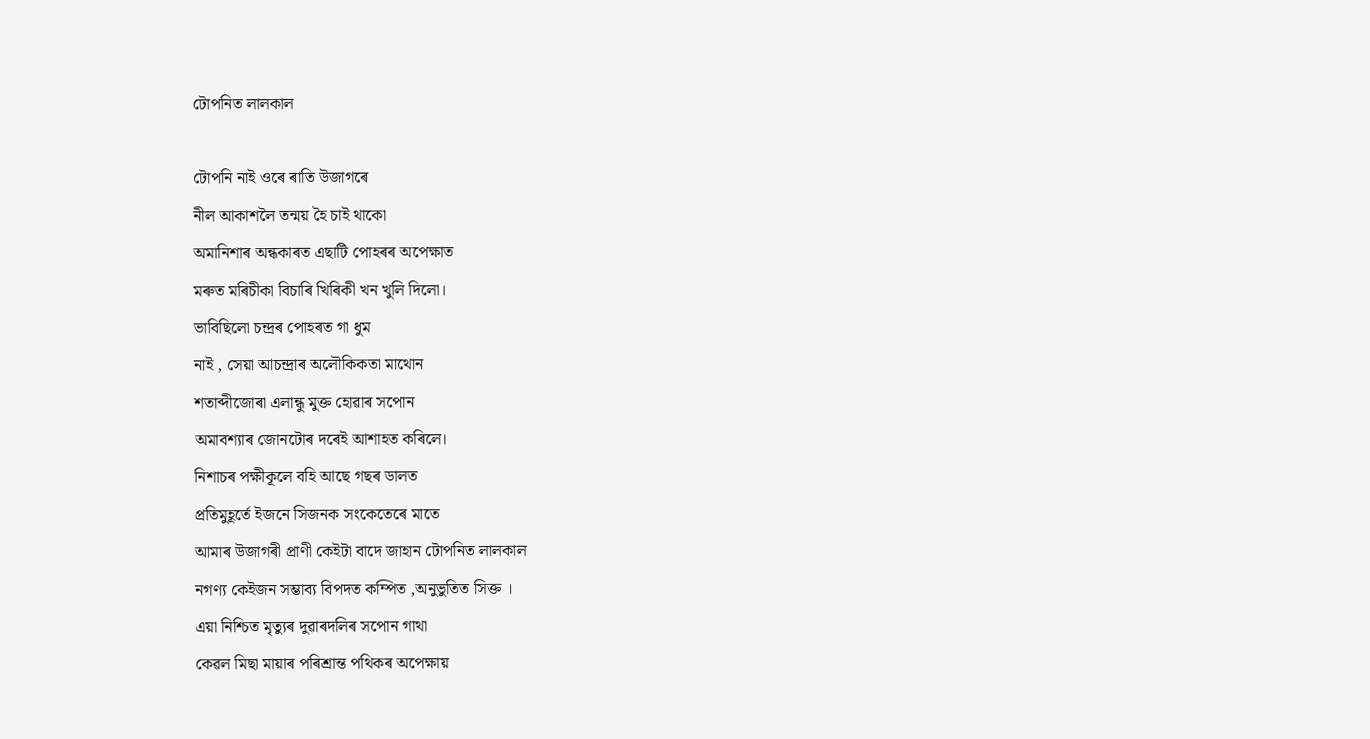টোপনিত লালকাল

টোপনি নাই ওৰে ৰাতি উজাগৰে
নীল আকাশলৈ তন্ময় হৈ চাই থাকো
অমানিশাৰ অন্ধকাৰত এছাটি পোহৰৰ অপেক্ষাত
মৰুত মৰিচীকা বিচাৰি খিৰিকী খন খুলি দিলো।
ভাবিছিলো চন্দ্ৰৰ পোহৰত গা ধুম
নাই , সেয়া আচন্দ্রাৰ অলৌকিকতা মাথোন
শতাব্দীজোৰা এলান্ধু মুক্ত হোৱাৰ সপোন
অমাবশ্যাৰ জোনটোৰ দৰেই আশাহত কৰিলে।
নিশাচৰ পক্ষীকূলে বহি আছে গছৰ ডালত
প্রতিমুহূর্তে ইজনে সিজনক সংকেতেৰে মাতে
আমাৰ উজাগৰী প্রাণী কেইটা বাদে জাহান টোপনিত লালকাল
নগণ্য কেইজন সম্ভাব্য বিপদত কম্পিত ,অনুভুতিত সিক্ত ।
এয়া নিশ্চিত মৃত্যুৰ দুৱাৰদলিৰ সপোন গাথা
কেৱল মিছা মায়াৰ পৰিশ্ৰান্ত পথিকৰ অপেক্ষায়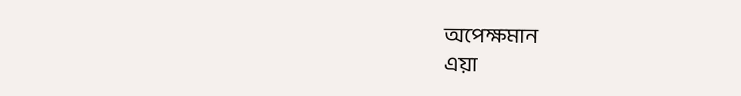অপেক্ষমান
এয়া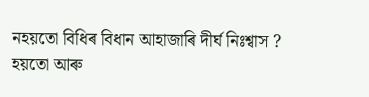নহয়তো বিধিৰ বিধান আহাজাৰি দীর্ঘ নিঃশ্বাস ?
হয়তো আৰু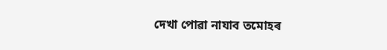দেখা পোৱা নাযাব তমোহৰ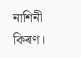নাশিনী কিৰণ।